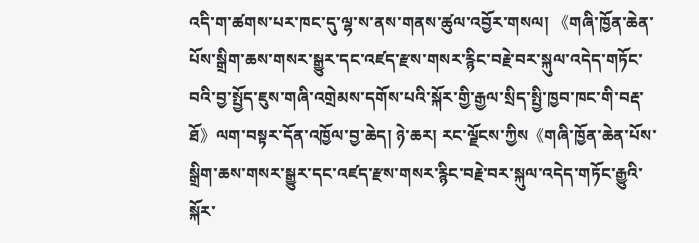འདི་ག་ཚགས་པར་ཁང་དུ་ལྷ་ས་ནས་གནས་ཚུལ་འབྱོར་གསལ། 《གཞི་ཁྱོན་ཆེན་པོས་སྒྲིག་ཆས་གསར་སྒྱུར་དང་འཛད་རྫས་གསར་རྙིང་བརྗེ་བར་སྐུལ་འདེད་གཏོང་བའི་བྱ་སྤྱོད་ཇུས་གཞི་འགྲེམས་དགོས་པའི་སྐོར་གྱི་རྒྱལ་སྲིད་སྤྱི་ཁྱབ་ཁང་གི་བརྡ་ཐོ》ལག་བསྟར་དོན་འཁྱོལ་བྱ་ཆེད། ཉེ་ཆར། རང་ལྗོངས་ཀྱིས《གཞི་ཁྱོན་ཆེན་པོས་སྒྲིག་ཆས་གསར་སྒྱུར་དང་འཛད་རྫས་གསར་རྙིང་བརྗེ་བར་སྐུལ་འདེད་གཏོང་རྒྱུའི་སྐོར་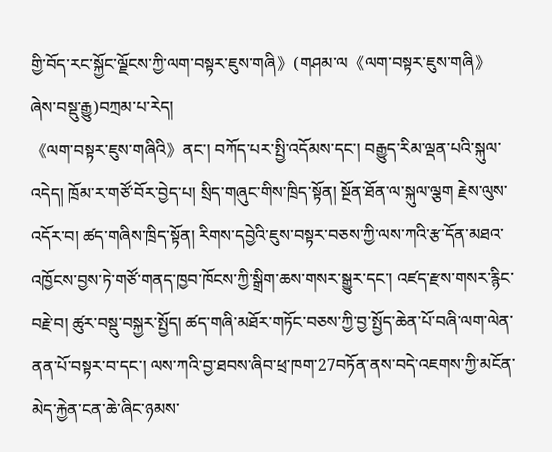གྱི་བོད་རང་སྐྱོང་ལྗོངས་ཀྱི་ལག་བསྟར་ཇུས་གཞི》(གཤམ་ལ《ལག་བསྟར་ཇུས་གཞི》ཞེས་བསྡུ་རྒྱུ)བཀྲམ་པ་རེད།
《ལག་བསྟར་ཇུས་གཞིའི》ནང་། བཀོད་པར་སྤྱི་འདོམས་དང་། བརྒྱུད་རིམ་ལྡན་པའི་སྐུལ་འདེད། ཁྲོམ་ར་གཙོ་བོར་བྱེད་པ། སྲིད་གཞུང་གིས་ཁྲིད་སྟོན། སྔོན་ཐོན་ལ་སྐུལ་ལྕག རྗེས་ལུས་འདོར་བ། ཚད་གཞིས་ཁྲིད་སྟོན། རིགས་དབྱེའི་ཇུས་བསྟར་བཅས་ཀྱི་ལས་ཀའི་རྩ་དོན་མཐའ་འཁྱོངས་བྱས་ཏེ་གཙོ་གནད་ཁྱབ་ཁོངས་ཀྱི་སྒྲིག་ཆས་གསར་སྒྱུར་དང་། འཛད་རྫས་གསར་རྙིང་བརྗེ་བ། ཚུར་བསྡུ་བསྐྱར་སྤྱོད། ཚད་གཞི་མཐོར་གཏོང་བཅས་ཀྱི་བྱ་སྤྱོད་ཆེན་པོ་བཞི་ལག་ལེན་ནན་པོ་བསྟར་བ་དང་། ལས་ཀའི་བྱ་ཐབས་ཞིབ་ཕྲ་ཁག་27བཏོན་ནས་བདེ་འཇགས་ཀྱི་མངོན་མེད་རྐྱེན་ངན་ཆེ་ཞིང་ཉམས་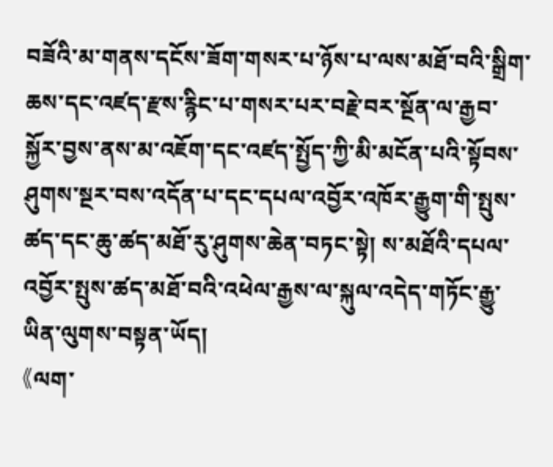བཟོའི་མ་གནས་དངོས་ཟོག་གསར་པ་ཉོས་པ་ལས་མཐོ་བའི་སྒྲིག་ཆས་དང་འཛད་རྫས་རྙིང་པ་གསར་པར་བརྗེ་བར་སྔོན་ལ་རྒྱབ་སྐྱོར་བྱས་ནས་མ་འཇོག་དང་འཛད་སྤྱོད་ཀྱི་མི་མངོན་པའི་སྟོབས་ཤུགས་སྔར་བས་འདོན་པ་དང་དཔལ་འབྱོར་འཁོར་རྒྱུག་གི་སྤུས་ཚད་དང་ཆུ་ཚད་མཐོ་རུ་ཤུགས་ཆེན་བཏང་སྟེ། ས་མཐོའི་དཔལ་འབྱོར་སྤུས་ཚད་མཐོ་བའི་འཕེལ་རྒྱས་ལ་སྐུལ་འདེད་གཏོང་རྒྱུ་ཡིན་ལུགས་བསྟན་ཡོད།
《ལག་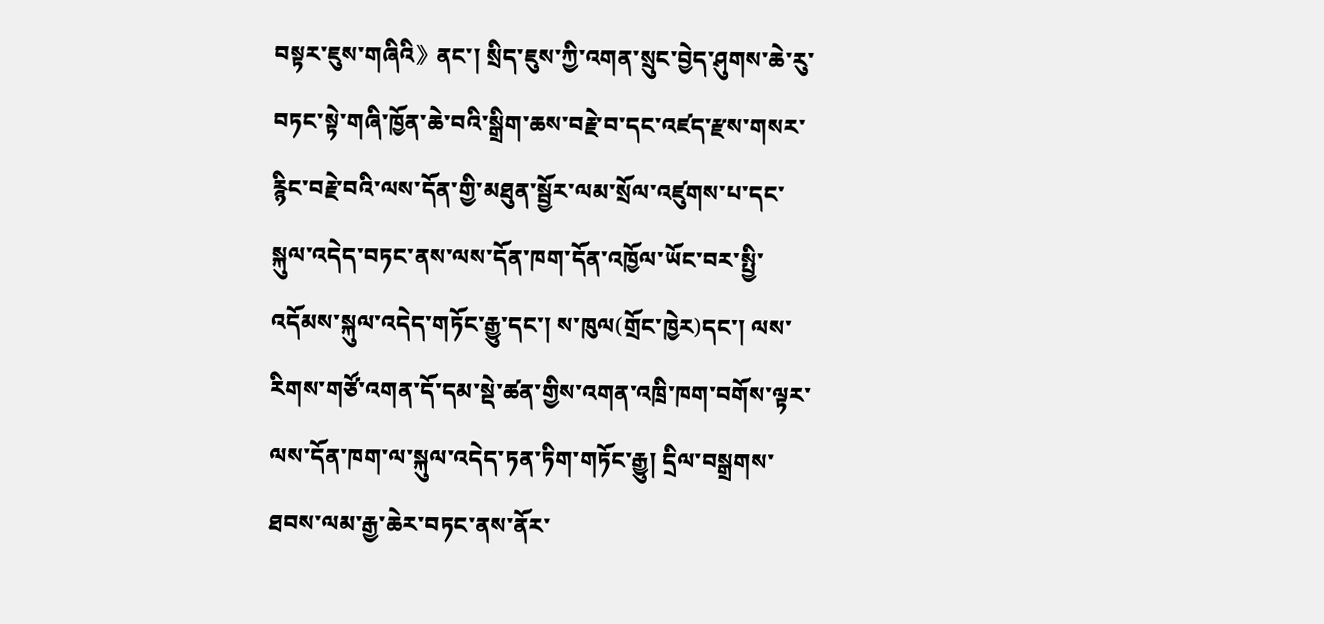བསྟར་ཇུས་གཞིའི》ནང་། སྲིད་ཇུས་ཀྱི་འགན་སྲུང་བྱེད་ཤུགས་ཆེ་རུ་བཏང་སྟེ་གཞི་ཁྱོན་ཆེ་བའི་སྒྲིག་ཆས་བརྗེ་བ་དང་འཛད་རྫས་གསར་རྙིང་བརྗེ་བའི་ལས་དོན་གྱི་མཐུན་སྦྱོར་ལམ་སྲོལ་འཛུགས་པ་དང་སྐུལ་འདེད་བཏང་ནས་ལས་དོན་ཁག་དོན་འཁྱོལ་ཡོང་བར་སྤྱི་འདོམས་སྐུལ་འདེད་གཏོང་རྒྱུ་དང་། ས་ཁུལ(གྲོང་ཁྱེར)དང་། ལས་རིགས་གཙོ་འགན་དོ་དམ་སྡེ་ཚན་གྱིས་འགན་འཁྲི་ཁག་བགོས་ལྟར་ལས་དོན་ཁག་ལ་སྐུལ་འདེད་ཏན་ཏིག་གཏོང་རྒྱུ། དྲིལ་བསྒྲགས་ཐབས་ལམ་རྒྱ་ཆེར་བཏང་ནས་ནོར་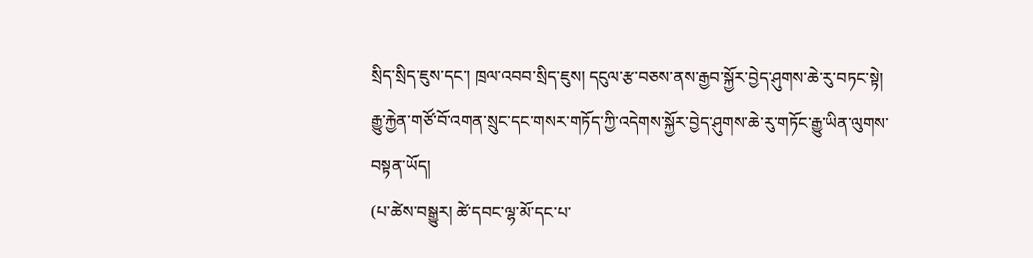སྲིད་སྲིད་ཇུས་དང་། ཁྲལ་འབབ་སྲིད་ཇུས། དངུལ་རྩ་བཅས་ནས་རྒྱབ་སྐྱོར་བྱེད་ཤུགས་ཆེ་རུ་བཏང་སྟེ། རྒྱུ་རྐྱེན་གཙོ་བོ་འགན་སྲུང་དང་གསར་གཏོད་ཀྱི་འདེགས་སྐྱོར་བྱེད་ཤུགས་ཆེ་རུ་གཏོང་རྒྱུ་ཡིན་ལུགས་བསྟན་ཡོད།
(པ་ཚེས་བསྒྱུར། ཚེ་དབང་ལྷ་མོ་དང་པ་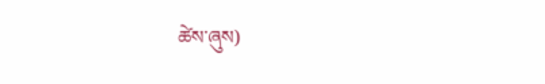ཚེས་ཞུས)